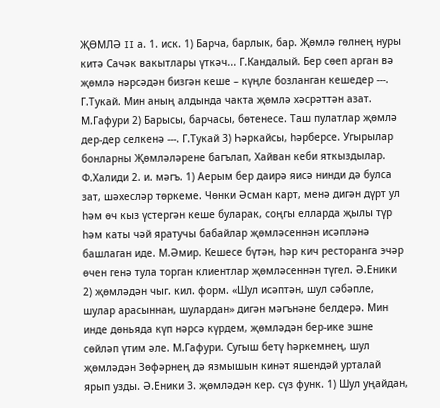ҖӨМЛӘ II а. 1. иск. 1) Барча, барлык, бар. Җөмлә гөлнең нуры китә Сачәк вакытлары үткәч... Г.Кандалый. Бер сөеп арган вә җөмлә нәрсәдән бизгән кеше – күңле бозланган кешедер ---. Г.Тукай. Мин аның алдында чакта җөмлә хәсрәттән азат. М.Гафури 2) Барысы, барчасы, бөтенесе. Таш пулатлар җөмлә дер-дер селкенә ---. Г.Тукай 3) Һәркайсы, һәрберсе. Угырылар бонларны Җөмләләрене багълап, Хайван кеби яткыздылар. Ф.Халиди 2. и. мәгъ. 1) Аерым бер даирә яисә нинди дә булса зат, шәхесләр төркеме. Чөнки Әсман карт, менә дигән дүрт ул һәм өч кыз үстергән кеше буларак, соңгы елларда җылы түр һәм каты чәй яратучы бабайлар җөмләсеннән исәпләнә башлаган иде. М.Әмир. Кешесе бүтән, һәр кич ресторанга эчәр өчен генә тула торган клиентлар җөмләсеннән түгел. Ә.Еники 2) җөмләдән чыг. кил. форм. «Шул исәптән, шул сәбәпле, шулар арасыннан, шулардан» дигән мәгънәне белдерә. Мин инде дөньяда күп нәрсә күрдем, җөмләдән бер-ике эшне сөйләп үтим әле. М.Гафури. Сугыш бетү һәркемнең, шул җөмләдән Зөфәрнең дә язмышын кинәт яшендәй урталай ярып узды. Ә.Еники 3. җөмләдән кер. сүз функ. 1) Шул уңайдан,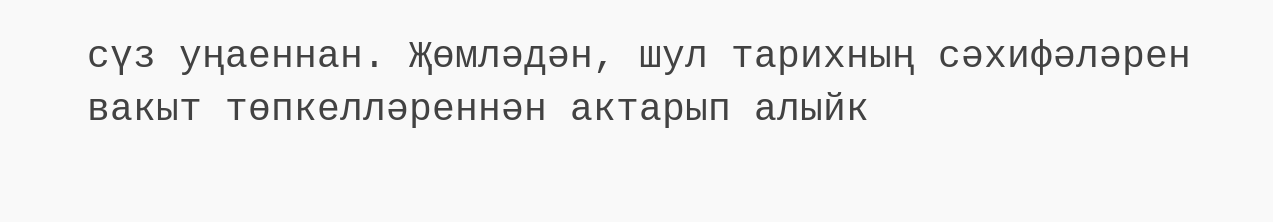сүз уңаеннан. Җөмләдән, шул тарихның сәхифәләрен вакыт төпкелләреннән актарып алыйк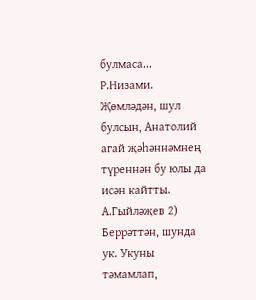булмаса... Р.Низами. Җөмләдән, шул булсын, Анатолий агай җәһәннәмнең түреннән бу юлы да исән кайтты. А.Гыйләҗев 2) Беррәттән, шунда ук. Укуны тәмамлап,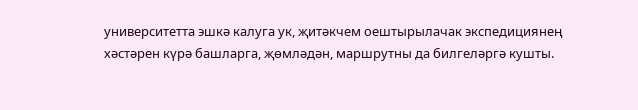университетта эшкә калуга ук, җитәкчем оештырылачак экспедициянең хәстәрен күрә башларга, җөмләдән, маршрутны да билгеләргә кушты.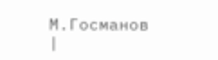М.Госманов |